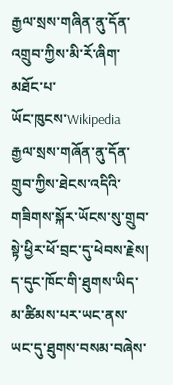རྒྱལ་སྲས་གཞིན་ནུ་དོན་འགྲུབ་ཀྱིས་མི་རོ་ཞིག་མཐོང་པ་
ཡོང་ཁུངས་Wikipedia
རྒྱལ་སྲས་གཞོན་ནུ་དོན་གྲུབ་ཀྱིས་ཐེངས་འདིའི་གཟིགས་སྐོར་ཡོངས་སུ་གྲུབ་སྟེ་ཕྱིར་ཕོ་བྲང་དུ་ཕེབས་རྗེས། ད་དུང་ཁོང་གི་ཐུགས་ཡིད་མ་ཚིམས་པར་ཡང་ནས་ཡང་དུ་ཐུགས་བསམ་བཞེས་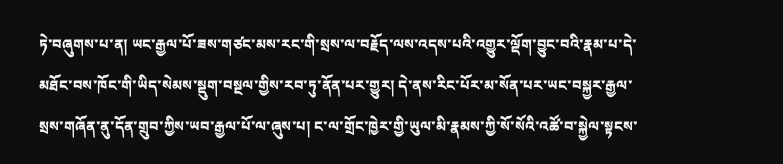ཏེ་བཞུགས་པ་ན། ཡང་རྒྱལ་པོ་ཟས་གཙང་མས་རང་གི་སྲས་ལ་བརྗོད་ལས་འདས་པའི་འགྱུར་ལྡོག་བྱུང་བའི་རྣམ་པ་དེ་མཐོང་བས་ཁོང་གི་ཡིད་སེམས་སྡུག་བསྔལ་གྱིས་རབ་ཏུ་ནོན་པར་གྱུར། དེ་ནས་རིང་པོར་མ་སོན་པར་ཡང་བསྐྱར་རྒྱལ་སྲས་གཞོན་ནུ་དོན་གྲུབ་ཀྱིས་ཡབ་རྒྱལ་པོ་ལ་ཞུས་པ། ང་ལ་གྲོང་ཁྱེར་གྱི་ཡུལ་མི་རྣམས་ཀྱི་སོ་སོའི་འཚོ་བ་སྐྱེལ་སྟངས་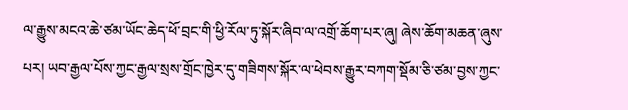ལ་རྒྱུས་མངའ་ཆེ་ཙམ་ཡོང་ཆེད་ཕོ་བྲང་གི་ཕྱི་རོལ་ཏུ་སྐོར་ཞིབ་ལ་འགྲོ་ཆོག་པར་ཞུ། ཞེས་ཆོག་མཆན་ཞུས་པར། ཡབ་རྒྱལ་པོས་ཀྱང་རྒྱལ་སྲས་གྲོང་ཁྱེར་དུ་གཟིགས་སྐོར་ལ་ཕེབས་རྒྱུར་བཀག་སྡོམ་ཅི་ཙམ་བྱས་ཀྱང་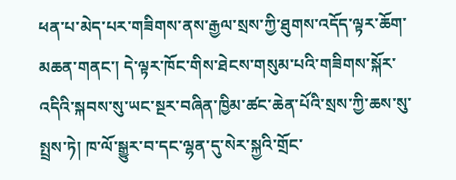ཕན་པ་མེད་པར་གཟིགས་ནས་རྒྱལ་སྲས་ཀྱི་ཐུགས་འདོད་ལྟར་ཆོག་མཆན་གནང་། དེ་ལྟར་ཁོང་གིས་ཐེངས་གསུམ་པའི་གཟིགས་སྐོར་འདིའི་སྐབས་སུ་ཡང་སྔར་བཞིན་ཁྱིམ་ཚང་ཆེན་པོའི་སྲས་ཀྱི་ཆས་སུ་སྤྲས་ཏེ། ཁ་ལོ་སྒྱུར་བ་དང་ལྷན་དུ་སེར་སྐྱའི་གྲོང་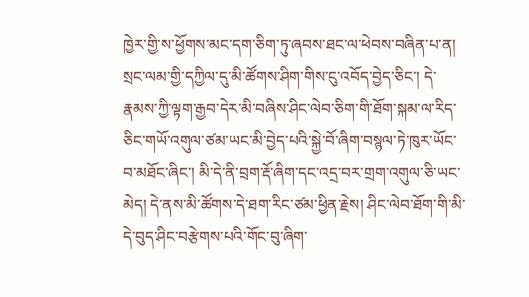ཁྱེར་གྱི་ས་ཕྱོགས་མང་དག་ཅིག་ཏུ་ཞབས་ཐང་ལ་ཕེབས་བཞིན་པ་ན། སྲང་ལམ་གྱི་དཀྱིལ་དུ་མི་ཚོགས་ཤིག་གིས་ངུ་འབོད་བྱེད་ཅིང་། དེ་རྣམས་ཀྱི་ལྟག་རྒྱབ་དེར་མི་བཞིས་ཤིང་ལེབ་ཅིག་གི་ཐོག་སྐམ་ལ་རིད་ཅིང་གཡོ་འགུལ་ཙམ་ཡང་མི་བྱེད་པའི་སྐྱེ་བོ་ཞིག་བསྙལ་ཏེ་ཁུར་ཡོང་བ་མཐོང་ཞིང་། མི་དེ་ནི་བྲག་རྡོ་ཞིག་དང་འདྲ་བར་གྲག་འགུལ་ཅི་ཡང་མེད། དེ་ནས་མི་ཚོགས་དེ་ཐག་རིང་ཙམ་ཕྱིན་རྗེས། ཤིང་ལེབ་ཐོག་གི་མི་དེ་བུད་ཤིང་བརྩེགས་པའི་གོང་བུ་ཞིག་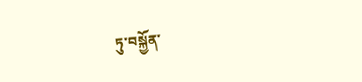ཏུ་བསྐྱོན་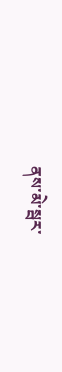ནས་མེ་སྦར་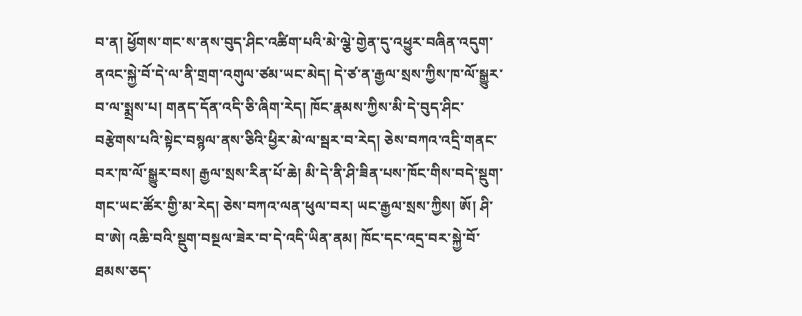བ་ན། ཕྱོགས་གང་ས་ནས་བུད་ཤིང་འཚིག་པའི་མེ་ལྕེ་གྱེན་དུ་འཕྱུར་བཞིན་འདུག་ནའང་སྐྱེ་བོ་དེ་ལ་ནི་གྲག་འགུལ་ཙམ་ཡང་མེད། དེ་ཙ་ན་རྒྱལ་སྲས་ཀྱིས་ཁ་ལོ་སྒྱུར་བ་ལ་སྨྲས་པ། གནད་དོན་འདི་ཅི་ཞིག་རེད། ཁོང་རྣམས་ཀྱིས་མི་དེ་བུད་ཤིང་བརྩེགས་པའི་སྟེང་བསྙལ་ནས་ཅིའི་ཕྱིར་མེ་ལ་སྦར་བ་རེད། ཅེས་བཀའ་འདྲི་གནང་བར་ཁ་ལོ་སྒྱུར་བས། རྒྱལ་སྲས་རིན་པོ་ཆེ། མི་དེ་ནི་ཤི་ཟིན་པས་ཁོང་གིས་བདེ་སྡུག་གང་ཡང་ཚོར་གྱི་མ་རེད། ཅེས་བཀའ་ལན་ཕུལ་བར། ཡང་རྒྱལ་སྲས་ཀྱིས། ཨོ། ཤི་བ་ཨེ། འཆི་བའི་སྡུག་བསྔལ་ཟེར་བ་དེ་འདི་ཡིན་ནམ། ཁོང་དང་འདྲ་བར་སྐྱེ་བོ་ཐམས་ཅད་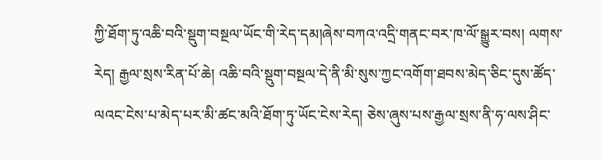ཀྱི་ཐོག་ཏུ་འཆི་བའི་སྡུག་བསྔལ་ཡོང་གི་རེད་དམ།ཞེས་བཀའ་འདྲི་གནང་བར་ཁ་ལོ་སྒྱུར་བས། ལགས་རེད། རྒྱལ་སྲས་རིན་པོ་ཆེ། འཆི་བའི་སྡུག་བསྔལ་དེ་ནི་མི་སུས་ཀྱང་འགོག་ཐབས་མེད་ཅིང་དུས་ཚོད་ལའང་ངེས་པ་མེད་པར་མི་ཚང་མའི་ཐོག་ཏུ་ཡོང་ངེས་རེད། ཅེས་ཞུས་པས་རྒྱལ་སྲས་ནི་ཧ་ལས་ཤིང་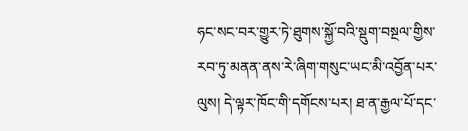ཧང་སང་བར་གྱུར་ཏེ་ཐུགས་སྐྱོ་བའི་སྡུག་བསྔལ་གྱིས་རབ་ཏུ་མནན་ནས་རེ་ཞིག་གསུང་ཡང་མི་འབྱོན་པར་ལུས། དེ་ལྟར་ཁོང་གི་དགོངས་པར། ཐ་ན་རྒྱལ་པོ་དང་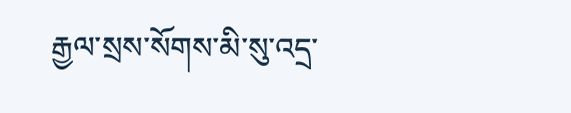རྒྱལ་སྲས་སོགས་མི་སུ་འདྲ་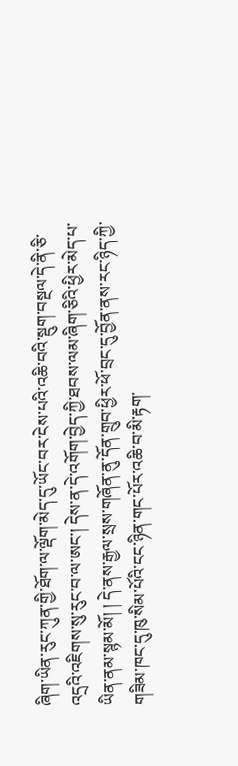ཞིག་ཡིན་རུང་ཀུན་གྱི་ཐོག་ལ་ལྡོག་མེད་དུ་ཡོང་བར་ངེས་པའི་འཆི་བའི་སྡུག་བསྔལ་དེ་ནི་ཅི་འདྲའི་འཇིགས་སུ་རུང་བ་ལ་ཨང་། དེས་ན་དེ་འགོག་བྱེད་ཀྱི་ཐབས་ལམ་ཞིག་ཅིའི་ཕྱིར་མེད་པ་ཡིན་ནམ་སྙམ་མོ། ། དེ་ནས་རྒྱལ་སྲས་གཞོན་ནུ་དོན་གྲུབ་ཕྱིར་ཕོ་བྲང་དུ་བྱོན་ནས་རང་ཉིད་ཀྱི་གཟིམ་ཁང་དུ་ཁུ་སིམ་པོའི་ངང་ཉིན་གང་པོར་འཆི་བ་མི་རྟག་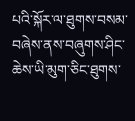པའི་སྐོར་ལ་ཐུགས་བསམ་བཞེས་ནས་བཞུགས་ཤིང་ཆེས་ཡི་མུག་ཅིང་ཐུགས་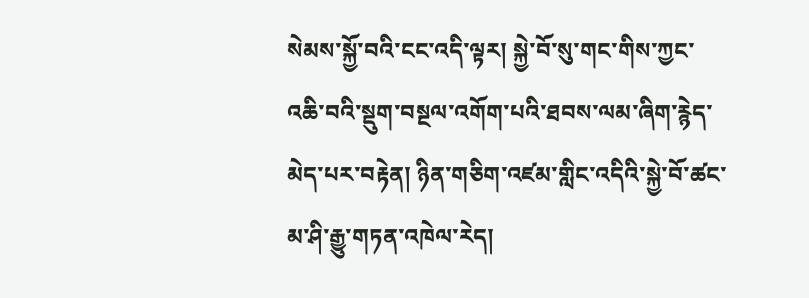སེམས་སྐྱོ་བའི་ངང་འདི་ལྟར། སྐྱེ་བོ་སུ་གང་གིས་ཀྱང་འཆི་བའི་སྡུག་བསྔལ་འགོག་པའི་ཐབས་ལམ་ཞིག་རྙེད་མེད་པར་བརྟེན། ཉིན་གཅིག་འཛམ་གླིང་འདིའི་སྐྱེ་བོ་ཚང་མ་ཤི་རྒྱུ་གཏན་འཁེལ་རེད།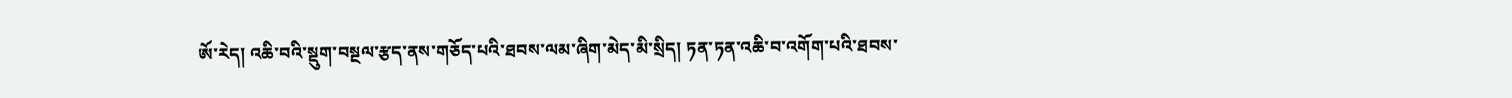ཨོ་རེད། འཆི་བའི་སྡུག་བསྔལ་རྩད་ནས་གཅོད་པའི་ཐབས་ལམ་ཞིག་མེད་མི་སྲིད། ཏན་ཏན་འཆི་བ་འགོག་པའི་ཐབས་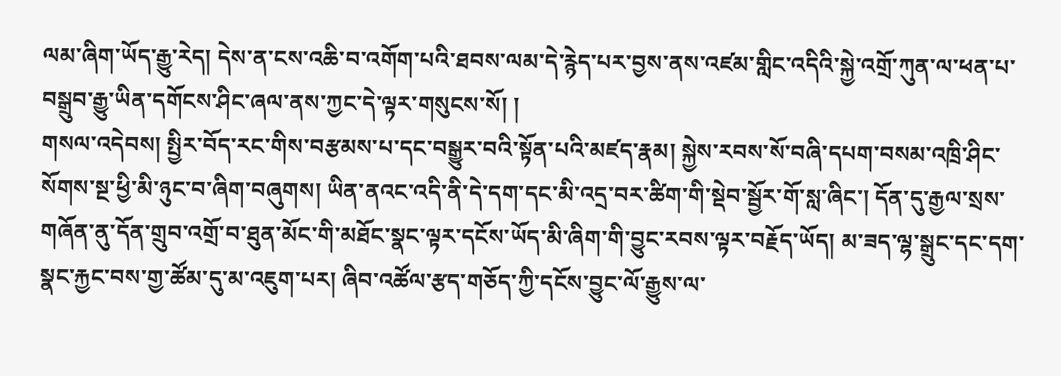ལམ་ཞིག་ཡོད་རྒྱུ་རེད། དེས་ན་ངས་འཆི་བ་འགོག་པའི་ཐབས་ལམ་དེ་རྙེད་པར་བྱས་ནས་འཛམ་གླིང་འདིའི་སྐྱེ་འགྲོ་ཀུན་ལ་ཕན་པ་བསྒྲུབ་རྒྱུ་ཡིན་དགོངས་ཤིང་ཞལ་ནས་ཀྱང་དེ་ལྟར་གསུངས་སོ། །
གསལ་འདེབས། སྤྱིར་བོད་རང་གིས་བརྩམས་པ་དང་བསྒྱུར་བའི་སྟོན་པའི་མཛད་རྣམ། སྐྱེས་རབས་སོ་བཞི་དཔག་བསམ་འཁྲི་ཤིང་སོགས་སྔ་ཕྱི་མི་ཉུང་བ་ཞིག་བཞུགས། ཡིན་ནའང་འདི་ནི་དེ་དག་དང་མི་འདྲ་བར་ཚིག་གི་སྡེབ་སྦྱོར་གོ་སླ་ཞིང་། དོན་དུ་རྒྱལ་སྲས་གཞོན་ནུ་དོན་གྲུབ་འགྲོ་བ་ཐུན་མོང་གི་མཐོང་སྣང་ལྟར་དངོས་ཡོད་མི་ཞིག་གི་བྱུང་རབས་ལྟར་བརྗོད་ཡོད། མ་ཟད་ལྷ་སྒྲུང་དང་དག་སྣང་རྐྱང་བས་གྱ་ཚོམ་དུ་མ་འཇུག་པར། ཞིབ་འཚོལ་རྩད་གཅོད་ཀྱི་དངོས་བྱུང་ལོ་རྒྱུས་ལ་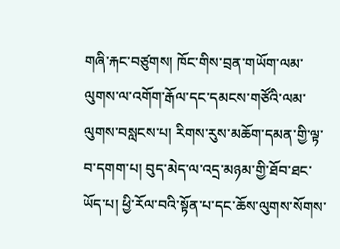གཞི་རྐང་བཙུགས། ཁོང་གིས་བྲན་གཡོག་ལམ་ལུགས་ལ་འགོག་རྒོལ་དང་དམངས་གཙོའི་ལམ་ལུགས་བསླངས་པ། རིགས་རུས་མཆོག་དམན་གྱི་ལྟ་བ་དགག་པ། བུད་མེད་ལ་འདྲ་མཉམ་གྱི་ཐོབ་ཐང་ཡོད་པ། ཕྱི་རོལ་བའི་སྟོན་པ་དང་ཆོས་ལུགས་སོགས་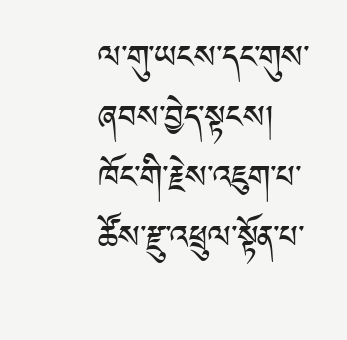ལ་གུ་ཡངས་དང་གུས་ཞབས་བྱེད་སྟངས། ཁོང་གི་རྗེས་འཇུག་པ་ཚོས་རྫུ་འཕྲུལ་སྟོན་པ་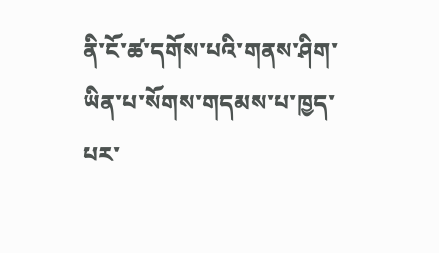ནི་ངོ་ཚ་དགོས་པའི་གནས་ཤིག་ཡིན་པ་སོགས་གདམས་པ་ཁྱད་པར་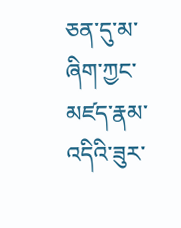ཅན་དུ་མ་ཞིག་ཀྱང་མཛད་རྣམ་འདིའི་ཟུར་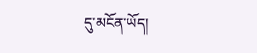དུ་མངོན་ཡོད།